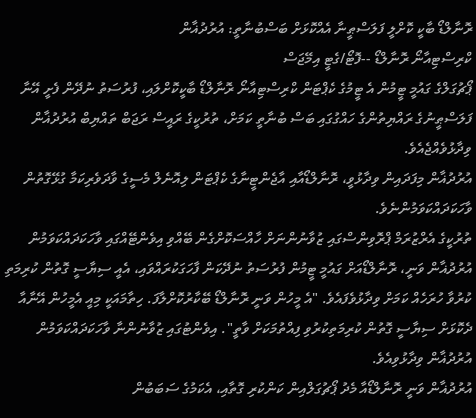ރޮނާލްޑޯ ބާކީ ކޮށްލީ ފަލަސްޠީނާ އެއްކޮޅަށް ބަސްބުނާތީ: އުރުދުޣާން
ކްރިސްޓިއާނޯ ރޮނާލްޑޯ --ފޮޓޯ/ގެޓީ އިމޭޖަސް
ޕޯޗުގަލްގެ ގައުމީ ޓީމުން އެ ޓީމުގެ ކެޕްޓަން ކްރިސްޓިއާނޯ ރޮނާލްޑޯ ބާކީކޮށްލައި، ފުރުސަތު ނުދޭން ފެށީ އޭނާ ފަލަސްޠީނުގެ ރައްޔިތުންގެ ހައްގުގައި ބަސް ބުނާތީ ކަމަށް، ތުރުކީގެ ރައީސް ރަޖަބް ތައްޔިބް އުރުދުޣާން ވިދާޅުވެއްޖެއެވެ.
އުރުދުޣާން މިފަދައިން ވިދާޅުވީ، ރޮނާލްޑޯއާއި އާޖެންޓީނާގެ ކެޕްޓަން ލިއޮނެލް މެސީގެ ވާދަވެރިކަމާ ގުޅޭގޮތުން ވާހަކަދައްކަވަމުންނެވެ.
ތުރުކީގެ އެރްޒުރަމް ޕްރޮވިންސްގައި ޒުވާނުންނަށް ހާއްސަކޮށްގެން ބޭއްވި އިވެންޓޭއްގައި ވާހަކަދައްކަވަމުން އުރުދުޣާން ވަނީ، ރޮނާލްޑޯއަށް ގައުމީ ޓީމުން ފުރުސަތު ނުދޭކަން ފާހަގަކުރައްވައި، އެއީ ސިޔާސީ ގޮތުން ކުރިމަތި ކުރުވާ ހުރަހެއް ކަމަށް ވިދާޅުވެފައެވެ. "އެ މީހުން ވަނީ ރޮނާލްޑޯ ބޭކާރުކޮށްލާފަ. ހިތާމައަކީ މިއީ އެމީހުން އޭނާއާ ދެކޮޅަށް ސިޔާސީ ގޮތުން ކުރިމަތިކުރުވި ފިއްތުމަކަށް ވާތީ". އިވެންޓުގައި ޒުވާނުންނާ ވާހަކަދައްކަވަމުން އުރުދުޣާން ވިދާޅުވިއެވެ.
އުރުދުޣާން ވަނީ ރޮނާލްޑޯއާ މެދު ޕޯޗުގަލްއިން ކަންކުރި ގޮތާއި، އެކަމުގެ ސަބަބުން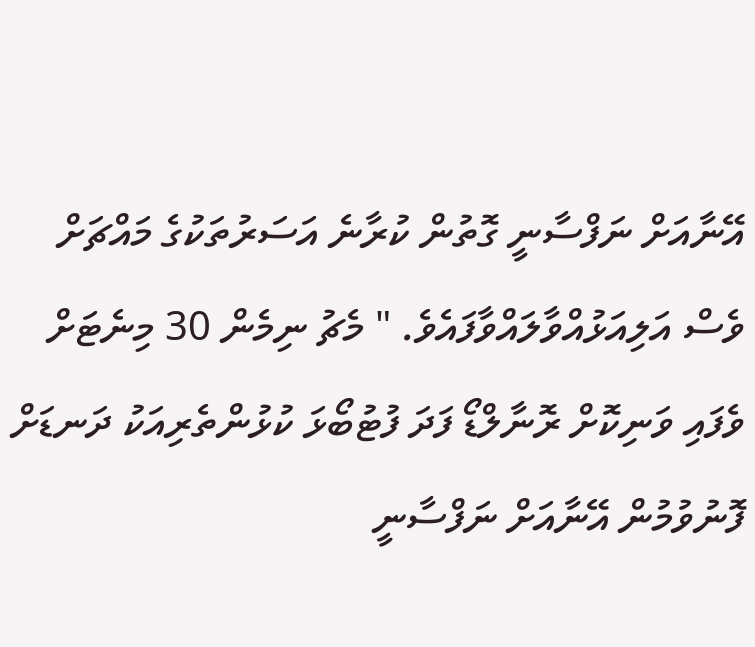އޭނާއަށް ނަފްސާނީ ގޮތުން ކުރާނެ އަސަރުތަކުގެ މައްޗަށް ވެސް އަލިއަޅުއްވާލައްވާފައެވެ. " މެޗު ނިމެން 30 މިނެޓަށް ވެފައި ވަނިކޮށް ރޮނާލްޑޯ ފަދަ ފުޓުބޯޅަ ކުޅުންތެރިއަކު ދަނޑަށް ފޮނުވުމުން އޭނާއަށް ނަފްސާނީ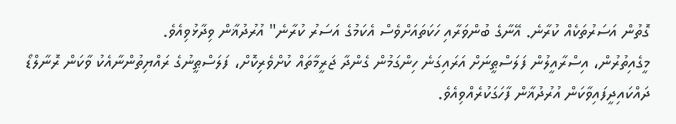ގޮތުން އަސަރުތަކެއް ކުރާނެ. އޭނާގެ ބުންވަރާއި ހަކަތައަށްވެސް އެކަމުގެ އަސަރު ކުރާނެ" އުރުދުޣާން ވިދާޅުވިއެވެ.
މީގެއިތުރުން، އިސްރާއީލުން ފަލަސްޠީނަށް އަރައިގަނެ ހިންގަމުން ގެންދާ ޖަރީމާތައް ކުށްވެރިކޮށް، ފަލަސްޠީނުގެ ރައްޔިތުންނާއެކު ވާކަން ރޮނާލްޑޯ ދައްކައިދީފައިވާކަން އުރުދުޣާން ފާހަގަކުރެއްވިއެވެ.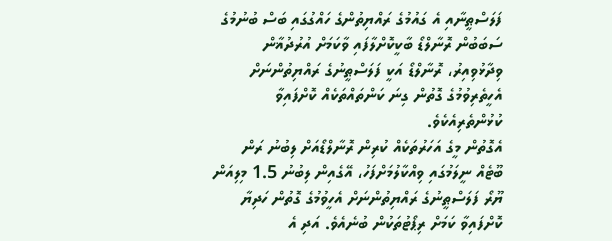ފަލަސްޠީނާއި އެ ގައުމުގެ ރައްޔިތުންގެ ހައްގުގައި ބަސް ބުނުމުގެ ސަބަބުން ރޮނާލްޑޯ ބާކީކޮށްލާފައި ވާކަމަށް އުރުދުޣާން ވިދާޅުވިއިރު، ރޮނާލްޑޯ އަކީ ފަލަސްޠީނުގެ ރައްޔިތުންނަށް އެހީތެރިވުމުގެ ގޮތުން ގިނަ ކަންތައްތަކެއް ކޮށްފައިވާ ކުޅުންތެރިއެކެވެ.
އެގޮތުން މީގެ އަހަރުތަކެއް ކުރިން ރޮނާލްޑޯއަށް ލިބުނު ރަން ބޫޓެއް ނީލަމުގައި ވިއްކާލުމަށްފަހު، އޭގެއިން ލިބުނު 1.5 މިލިއަން ޔޫރޯ ފަލަސްޠީނުގެ ރައްޔިތުންނަށް އެހީވުމުގެ ގޮތުން ހަދިޔާ ކޮށްފައިވާ ކަމަށް ރިޕޯޓުތަކުން ބުނެއެވެ. އަދި އެ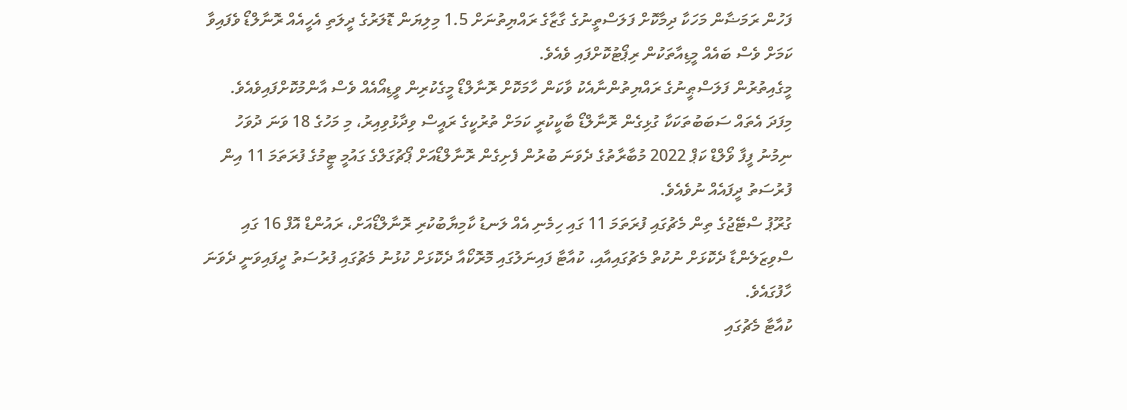ފަހުން ރަމަޟާން މަހަކާ ދިމާކޮށް ފަލަސްތީނުގެ ގާޒާގެ ރައްޔިތުނަށް 1.5 މިލިޔަން ޑޮލަރުގެ ދީލަތި އެހީއެއް ރޮނާލްޑޯ ވެފައިވާ ކަމަށް ވެސް ބައެއް މީޑިއާތަކުން ރިޕޯޓުކޮށްފައި ވެއެވެ.
މީގެއިތުރުން ފަލަސްޠީނުގެ ރައްޔިތުންނާއެކު ވާކަން ހާމަކޮށް ރޮނާލްޑޯ މީގެކުރިން ވީޑިއޯއެއް ވެސް އާންމުކޮށްފައިވެއެވެ.
މިފަދަ އެތައް ސަބަބުތަކަކާ ގުޅިގެން ރޮނާލްޑޯ ބާކީކުރީ ކަމަށް ތުރުކީގެ ރައީސް ވިދާޅުވިއިރު، މި މަހުގެ 18 ވަނަ ދުވަހު ނިމުނު ފީފާ ވޯލްޑް ކަޕް 2022 މުބާރާތުގެ ދެވަނަ ބުރުން ފެށިގެން ރޮނާލްޑޯއަށް ޕޯޗުގަލްގެ ގައުމީ ޓީމުގެ ފުރަތަމަ 11 އިން ފުރުސަތު ދީފައެއް ނުވެއެވެ.
ގުރޫޕު ސްޓޭޖުގެ ތިން މެޗުގައި ފުރަތަމަ 11 ގައި ހިމެނި އެއް ލަނޑު ކާމިޔާބުކުރި ރޮނާލްޑޯއަށް، ރައުންޑް އޮފް 16 ގައި ސްވިޒަލެންޑާ ދެކޮޅަށް ނުކުތް މެޗުގައިއާއި، ކުއާޓާ ފައިނަލުގައި މޮރޮކޯއާ ދެކޮޅަށް ކުޅުނު މެޗުގައި ފުރުސަތު ދީފައިވަނީ ދެވަނަ ހާފުގައެވެ.
ކުއާޓާ މެޗުގައި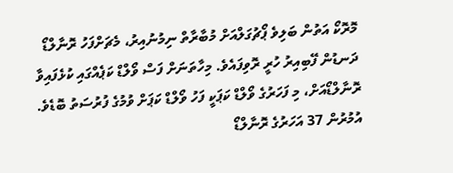މޮރޮކޯ އަތުން ބަލިވެ ޕޯޗުގަލްއަށް މުބާރާތް ނިމުނުއިރު، މެޗަށްފަހު ރޮނާލްޑޯ ދަނޑުން ފޭބިއިރު ހުރީ ރޮވިފައެވެ. މިހާތަނަށް ފަސް ވޯލްޑް ކަޕެއްގައި ކުޅެފައިވާ ރޮނާލްޑޯއަށް، މި ފަހަރުގެ ވޯލްޑް ކަޕަކީ ފަހު ވޯލްޑް ކަޕަށް ވުމުގެ ފުރުސަތު ބޮޑެވެ.
އުމުރުން 37 އަހަރުގެ ރޮނާލްޑޯ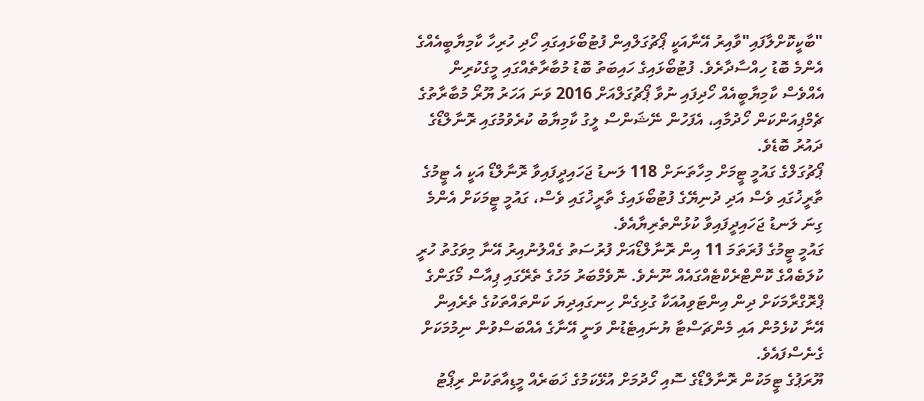"ބާކީކޮށްލާފައި"ވާއިރު އޭނާއަކީ ޕޯޗުގަލްއިން ފުޓުބޯޅައިގައި ހޯދި ހުރިހާ ކާމިޔާބީއެއްގެ އެންމެ ބޮޑު ހިއްސާދާރެވެ. ފުޓުބޯޅައިގެ ހައިބަތު ބޮޑު މުބާރާތެއްގައި މީގެކުރިން އެއްވެސް ކާމިޔާބީއެއް ހޯދިފައި ނުވާ ޕޯޗުގަލްއަށް 2016 ވަނަ އަހަރު ޔޫރޯ މުބާރާތުގެ ޗެމްޕިއަންކަން ހޯދުމާއި، އެފަހުން ނޭޝަންސް ލީގު ކާމިޔާބު ކުރެވުމުގައި ރޮނާލްޑޯގެ ދައުރު ބޮޑެވެ.
ޕޯޗުގަލްގެ ގައުމީ ޓީމަށް މިހާތަނަށް 118 ލަނޑު ޖަހައިދީފައިވާ ރޮނާލްޑޯ އަކީ އެ ޓީމުގެ ތާރީޚުގައި ވެސް އަދި ދުނިޔޭގެ ފުޓުބޯޅައިގެ ތާރީޚުގައި ވެސް، ގައުމީ ޓީމަކަށް އެންމެ ގިނަ ލަނޑު ޖަހައިދީފައިވާ ކުޅުންތެރިޔާއެވެ.
ގައުމީ ޓީމުގެ ފުރަތަމަ 11 އިން ރޮނާލްޑޯއަށް ފުރުސަތު ގެއްލުނުއިރު އޭނާ މިވަގުތު ހުރީ ކުލަބެއްގެ ކޮންޓްރެކްޓެއްގައެއް ނޫނެވެ. ނޮވެމްބަރު މަހުގެ ތެރޭގައި ޕިއާސް މޯގަންގެ ޕްރޮގްރާމަކަށް ދިން އިންޓަވިއުއަކާ ގުޅިގެން ހިނގައިދިޔަ ކަންތައްތަކުގެ ތެރެއިން އޭނާ ކުޅެމުން އައި މެންޗަސްޓާ ޔުނައިޓެޑުން ވަނީ އޭނާގެ އެއްބަސްވުން ނިމުމަކަށް ގެނެސްފައެވެ.
ޔޫރަޕުގެ ޓީމަކުން ރޮނާލްޑޯގެ ސޮއި ހޯދުމަށް އުޅޭކަމުގެ ޚަބަރެއް މީޑިއާތަކުން ރިޕޯޓު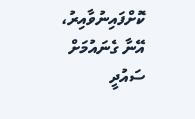ކޮށްފައިނުވާއިރު، އޭނާ ގެނައުމަށް ސައުދީ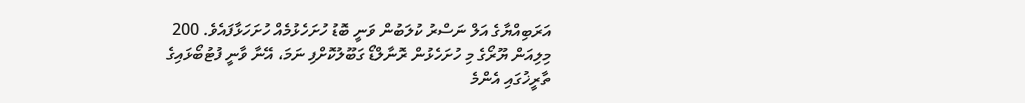އަރަބިއްޔާގެ އަލް ނަސްރު ކުލަބުން ވަނީ ބޮޑު ހުށަހެޅުމެއް ހުށަހަޅާފައެވެ. 200 މިލިއަން ޔޫރޯގެ މި ހުށަހެޅުން ރޮނާލްޑޯ ގަބޫލުކޮށްފި ނަމަ، އޭނާ ވާނީ ފުޓުބޯޅައިގެ ތާރީޚުގައި އެންމެ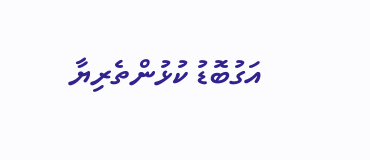އަގުބޮޑު ކުޅުންތެރިޔާ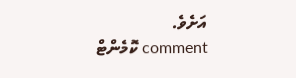އަށެވެ.
comment ކޮމެންޓް